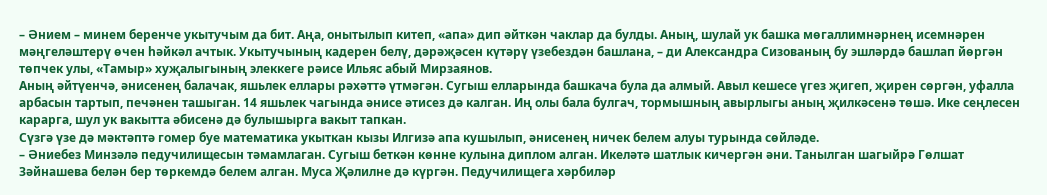– Әнием – минем беренче укытучым да бит. Аңа, онытылып китеп, «апа» дип әйткән чаклар да булды. Аның, шулай ук башка мөгаллимнәрнең исемнәрен мәңгеләштерү өчен һәйкәл ачтык. Укытучының кадерен белү, дәрәҗәсен күтәрү үзебездән башлана, – ди Александра Сизованың бу эшләрдә башлап йөргән төпчек улы, «Тамыр» хуҗалыгының элеккеге рәисе Ильяс абый Мирзаянов.
Аның әйтүенчә, әнисенең балачак, яшьлек еллары рәхәттә үтмәгән. Сугыш елларында башкача була да алмый. Авыл кешесе үгез җигеп, җирен сөргән, уфалла арбасын тартып, печәнен ташыган. 14 яшьлек чагында әнисе әтисез дә калган. Иң олы бала булгач, тормышның авырлыгы аның җилкәсенә төшә. Ике сеңлесен карарга, шул ук вакытта әбисенә дә булышырга вакыт тапкан.
Сүзгә үзе дә мәктәптә гомер буе математика укыткан кызы Илгизә апа кушылып, әнисенең ничек белем алуы турында сөйләде.
– Әниебез Минзәлә педучилищесын тәмамлаган. Сугыш беткән көнне кулына диплом алган. Икеләтә шатлык кичергән әни. Танылган шагыйрә Гөлшат Зәйнашева белән бер төркемдә белем алган. Муса Җәлилне дә күргән. Педучилищега хәрбиләр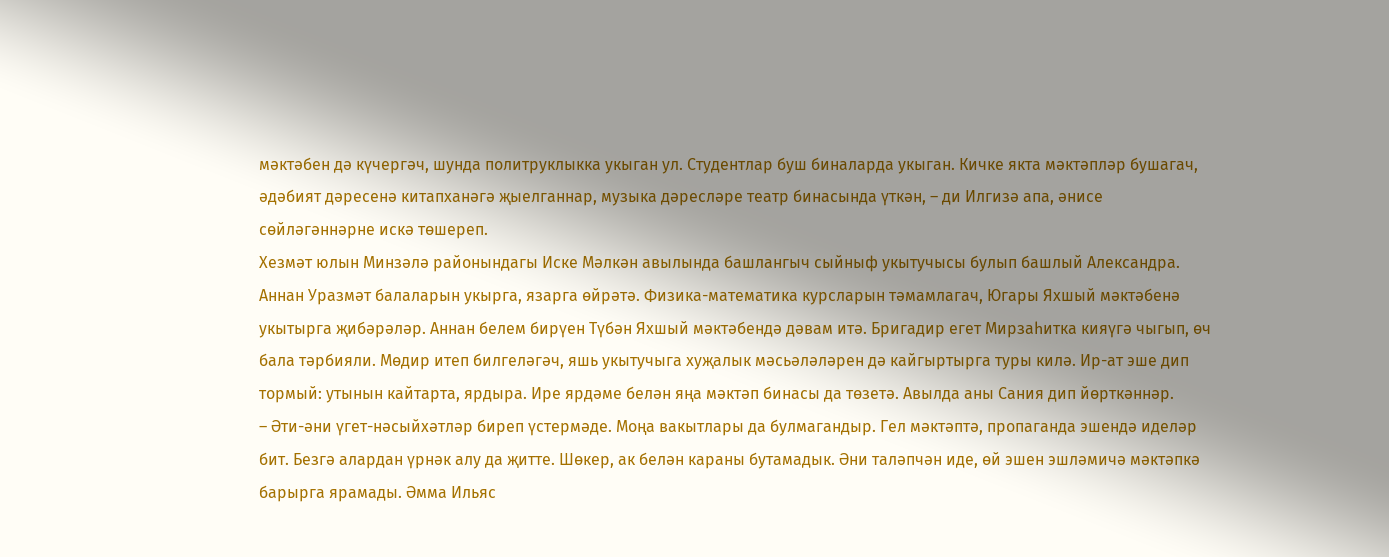мәктәбен дә күчергәч, шунда политруклыкка укыган ул. Студентлар буш биналарда укыган. Кичке якта мәктәпләр бушагач, әдәбият дәресенә китапханәгә җыелганнар, музыка дәресләре театр бинасында үткән, – ди Илгизә апа, әнисе сөйләгәннәрне искә төшереп.
Хезмәт юлын Минзәлә районындагы Иске Мәлкән авылында башлангыч сыйныф укытучысы булып башлый Александра. Аннан Уразмәт балаларын укырга, язарга өйрәтә. Физика-математика курсларын тәмамлагач, Югары Яхшый мәктәбенә укытырга җибәрәләр. Аннан белем бирүен Түбән Яхшый мәктәбендә дәвам итә. Бригадир егет Мирзаһитка кияүгә чыгып, өч бала тәрбияли. Мөдир итеп билгеләгәч, яшь укытучыга хуҗалык мәсьәләләрен дә кайгыртырга туры килә. Ир-ат эше дип тормый: утынын кайтарта, ярдыра. Ире ярдәме белән яңа мәктәп бинасы да төзетә. Авылда аны Сания дип йөрткәннәр.
– Әти-әни үгет-нәсыйхәтләр биреп үстермәде. Моңа вакытлары да булмагандыр. Гел мәктәптә, пропаганда эшендә иделәр бит. Безгә алардан үрнәк алу да җитте. Шөкер, ак белән караны бутамадык. Әни таләпчән иде, өй эшен эшләмичә мәктәпкә барырга ярамады. Әмма Ильяс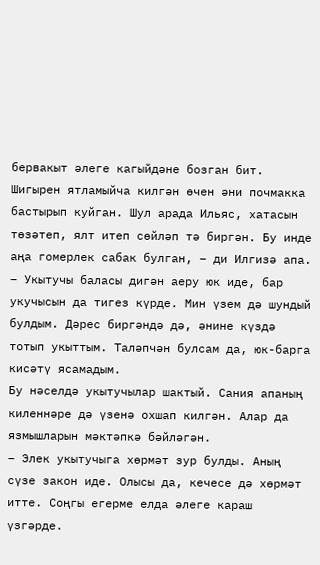бервакыт әлеге кагыйдәне бозган бит. Шигырен ятламыйча килгән өчен әни почмакка бастырып куйган. Шул арада Ильяс, хатасын төзәтеп, ялт итеп сөйләп тә биргән. Бу инде аңа гомерлек сабак булган, – ди Илгизә апа. – Укытучы баласы дигән аеру юк иде, бар укучысын да тигез күрде. Мин үзем дә шундый булдым. Дәрес биргәндә дә, әнине күздә тотып укыттым. Таләпчән булсам да, юк-барга кисәтү ясамадым.
Бу нәселдә укытучылар шактый. Сания апаның киленнәре дә үзенә охшап килгән. Алар да язмышларын мәктәпкә бәйләгән.
– Элек укытучыга хөрмәт зур булды. Аның сүзе закон иде. Олысы да, кечесе дә хөрмәт итте. Соңгы егерме елда әлеге караш үзгәрде.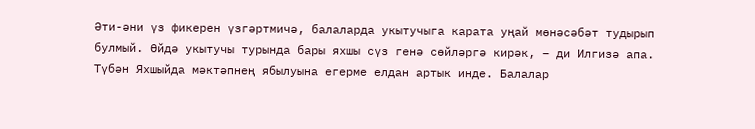Әти-әни үз фикерен үзгәртмичә, балаларда укытучыга карата уңай мөнәсәбәт тудырып булмый. Өйдә укытучы турында бары яхшы сүз генә сөйләргә кирәк, – ди Илгизә апа.
Түбән Яхшыйда мәктәпнең ябылуына егерме елдан артык инде. Балалар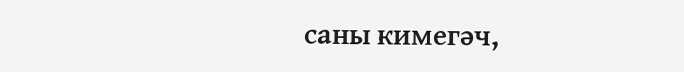саны кимегәч,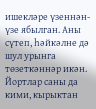ишекләре үзеннән-үзе ябылган. Аны сүтеп, һәйкәлне дә шул урынга төзеткәннәр икән. Йортлар саны да кими, кырыктан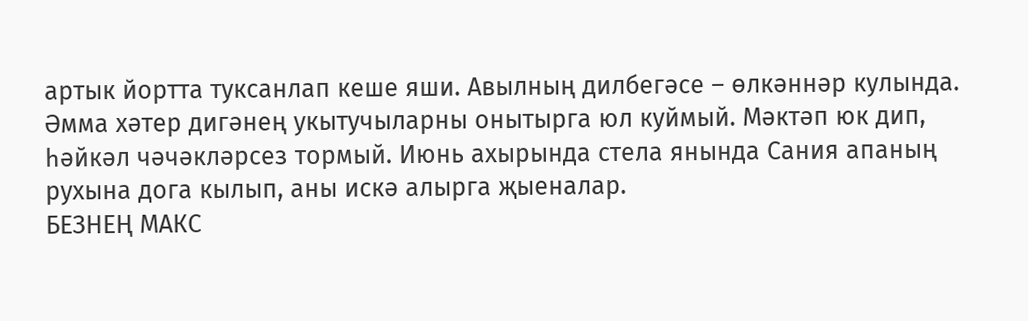артык йортта туксанлап кеше яши. Авылның дилбегәсе – өлкәннәр кулында. Әмма хәтер дигәнең укытучыларны онытырга юл куймый. Мәктәп юк дип, һәйкәл чәчәкләрсез тормый. Июнь ахырында стела янында Сания апаның рухына дога кылып, аны искә алырга җыеналар.
БЕЗНЕҢ МАКС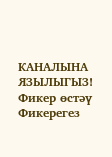КАНАЛЫНА ЯЗЫЛЫГЫЗ!
Фикер өстәү
Фикерегез